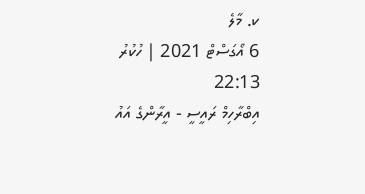ކ. މާލެ
6 އޯގަސްޓް 2021 | ހުކުރު 22:13
އިބްރާހިމް ރައީސީ - އީރާންގެ އައު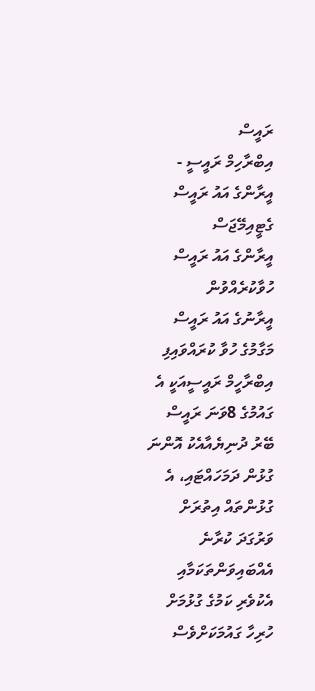ރައީސް
އިބްރާހިމް ރައީސީ - އީރާންގެ އައު ރައީސް
ގެޓީއިމޭޖަސް
އީރާންގެ އައު ރައީސް ހުވާކުރެއްވުން
އީރާނުގެ އައު ރައީސް މަގާމުގެ ހުވާ ކުރައްވައިފި
އިބްރާހީމް ރައީސީއަކީ އެ ގައުމުގެ 8ވަނަ ރައީސް
ބޭރު ދުނިޔެއާއެކު އޮންނަ ގުޅުން ދަމަހައްޓައި، އެ ގުޅުންތައް އިތުރަށް ވަރުގަދަ ކުރާނެ
އެއްބައިވަންތަކަމާއި އެކުވެރި ކަމުގެ ގުޅުމަށް ހުރިހާ ގައުމަކަށްވެސް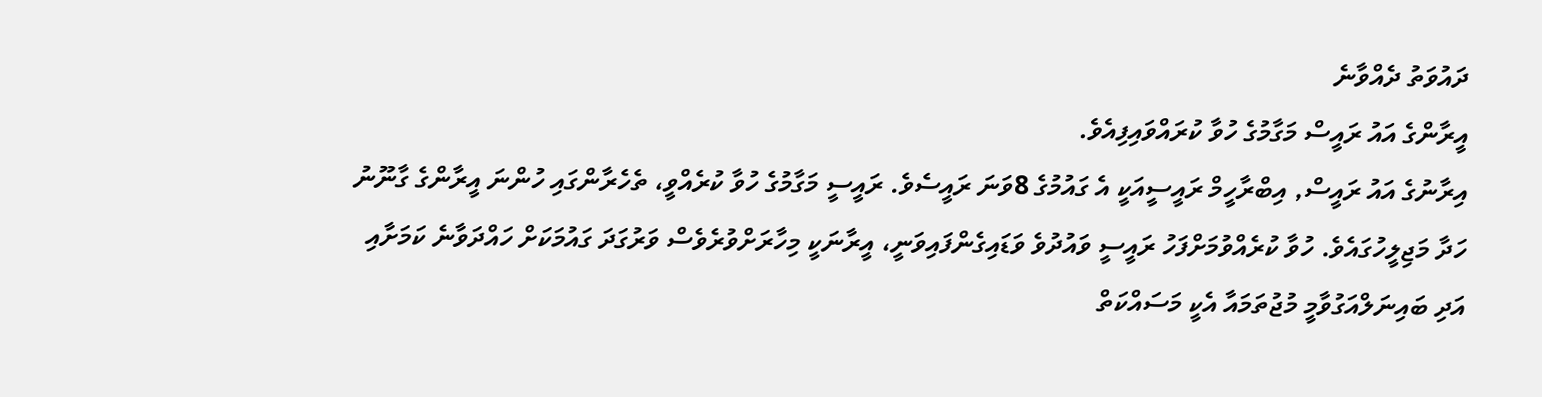ދައުވަތު ދެއްވާނެ
އީރާންގެ އައު ރައީސް މަގާމުގެ ހުވާ ކުރައްވައިފިއެވެ.
އިރާނުގެ އައު ރައީސް, އިބްރާހީމް ރައީސީއަކީ އެ ގައުމުގެ 8ވަނަ ރައީސެވެ. ރައީސީ މަގާމުގެ ހުވާ ކުރެއްވީ، ތެހެރާންގައި ހުންނަ އީރާންގެ ގާނޫނު ހަދާ މަޖިލީހުގައެވެ. ހުވާ ކުރެއްވުމަށްފަހު ރައީސީ ވައުދުވެ ވަޑައިގެންފައިވަނީ، އީރާނަކީ މިހާރަށްވުރެވެސް ވަރުގަދަ ގައުމަކަށް ހައްދަވާނެ ކަމަށާއި އަދި ބައިނަލްއަގުވާމީ މުޖުތަމައާ އެކީ މަސައްކަތް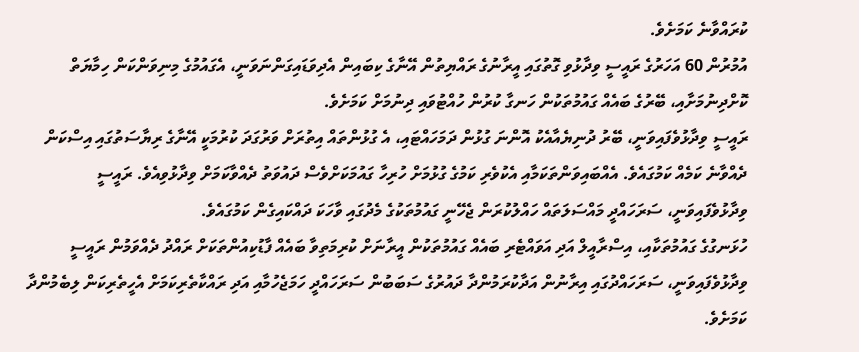ކުރައްވާނެ ކަމަށެވެ.
އުމުރުން 60 އަހަރުގެ ރައީސީ ވިދާޅުވި ގޮތުގައި އީރާނުގެ ރައްޔިތުން އޭނާގެ ކިބައިން އެދިވަޑައިގަންނަވަނީ، އެގައުމުގެ މިނިވަންކަން ހިމާޔަތް ކޮށްދިނުމަށާއި، ބޭރުގެ ބައެއް ގައުމުތަކުން ހަނގާ ކުރުން ހުއްޓުވައި ދިނުމަށް ކަމަށެވެ.
ރައީސީ ވިދާޅުވެފައިވަނީ، ބޭރު ދުނިޔެއާއެކު އޮންނަ ގުޅުން ދަމަހައްޓައި، އެ ގުޅުންތައް އިތުރަށް ވަރުގަދަ ކުރުމަކީ އޭނާގެ ރިޔާސަތުގައި އިސްކަން ދެއްވާނެ ކަމެއް ކަމުގައެވެ. އެއްބައިވަންތަކަމާއި އެކުވެރި ކަމުގެ ގުޅުމަށް ހުރިހާ ގައުމަކަށްވެސް ދައުވަތު ދެއްވާކަމަށް ވިދާޅުވިއެވެ. ރައީސީ ވިދާޅުވެފައިވަނީ، ސަރަހައްދީ މައްސަލަތައް ހައްލުކުރަން ޖެހޭނީ ގައުމުތަކުގެ މެދުގައި ވާހަކަ ދައްކައިގެން ކަމުގައެވެ.
ހުޅަނގުގެ ގައުމުތަކާއި، އިސްރާއީލް އަދި އަވައްޓެރި ބައެއް ގައުމުތަކުން އީރާނަށް ކުރިމަތިވާ ބައެއް ފާޑުކިއުންތަކަށް ރައްދު ދެއްވަމުން ރައީސީ ވިދާޅުވެފައިވަނީ، ސަރަހައްދުގައި އިރާނުން އަދާކުރަމުންދާ ދައުރުގެ ސަބަބުން ސަރަހައްދީ ހަމަޖެހުމާއި އަދި ރައްކާތެރިކަމަށް އެހީތެރިކަން ލިބެމުންދާ ކަމަށެވެ.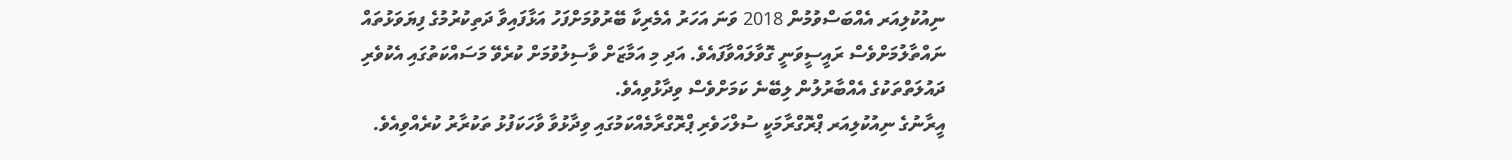ނިއުކުލިއަރ އެއްބަސްވުމުން 2018 ވަނަ އަހަރު އެމެރިކާ ބޭރުވުމަށްފަހު އަޅާފައިވާ ދަތިކުރުމުގެ ފިޔަވަޅުތައް ނައްތާލުމަށްވެސް ރައީސީވަނީ ގޮވާލައްވާފައެވެ. އަދި މި އަމާޒަށް ވާސިލުވުމަށް ކުރެވޭ މަސައްކަތުގައި އެކުވެރި ދައުލަތްތަކުގެ އެއްބާރުލުން ލިބޭނެ ކަމަށްވެސް ވިދާޅުވިއެވެ.
އީރާނުގެ ނިއުކުލިއަރ ޕްރޮގްރާމަކީ ސުލްހަވެރި ޕްރޮގްރާމެއްކަމުގައި ވިދާޅުވާ ވާހަކަފުޅު ތަކުރާރު ކުރެއްވިއެވެ.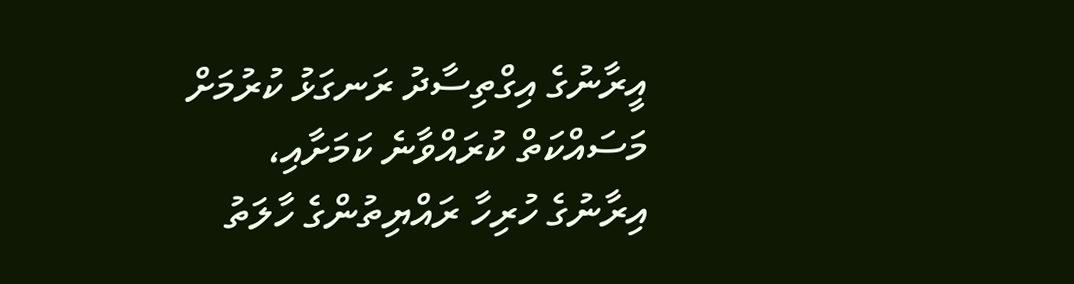އީރާނުގެ އިގްތިސާދު ރަނގަޅު ކުރުމަށް މަސައްކަތް ކުރައްވާނެ ކަމަށާއި، އިރާނުގެ ހުރިހާ ރައްޔިތުންގެ ހާލަތު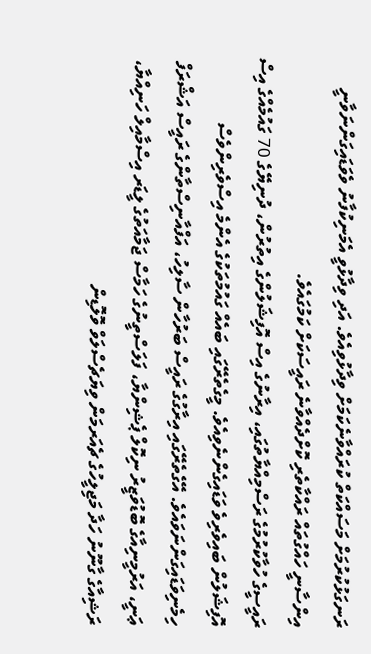ރަނގަޅުކުރުމަށް މަސައްކަތް ކުރައްވާނެކަމަށް ވިދާޅުވިއެވެ. އަދި ވިދާޅުވީ އެމަނިކުފާނު ވެވަޑައިގަންނަވާނީ އިންސާނީ ހައްގުތައް ރައްކާތެރި ކޮށްދެއްވާނެ ރައީސަކަށް ކަމުގައެވެ.
ރައީސީގެ ހުވާކުރުމުގެ ރަސްމިއްޔާތުގައި، އިރާނުގެ އިސް އޮފިޝަލުންގެ އިތުރުން، ދުނިޔޭގެ 70 ގައުމެއްގެ އިސް އޮފިޝަލުން ބައިވެރިވެ ވަޑައިގެންނެވިއެވެ. މީގެތެރޭގައި ބައެއް ގައުމުތަކުގެ އެންމެ އިސްވެރިންވެސް ހިމެނިވަޑައިގަންނަވައެވެ. އޭގެތެރޭގައި އިރާގުގެ ރައީސް ބަރުހާން ސާލިހު، އަފްއާނިސްތާންގެ ރައީސް އަޝްރަފް ޢަނީ، އަރުމީނިއާގެ ބޮޑުވަޒީރު ނިކޮލް ޕެޝިންޔާ، ފަލަސްތީނުގެ ހަމާސް ޖަމާއަތުގެ ލީޑަރ އިސްމާއިލް ހަނިއްޔާ، ރަޝިއާގެ ގާނޫނު ހަދާ މަޖިލީހުގެ ޗެއަރމަން ވިޔަޗެސްލަވް ވޮލޮޑިން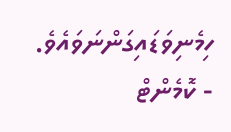ހިމެނިވަޑައިގަންނަވައެވެ.
- ކޮމެންޓް